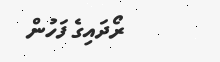ރޯދައިގެ ފަހުން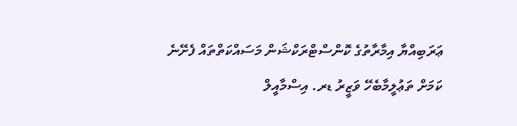ޢަރަބިއްޔާ އިމާރާތުގެ ކޮންސްޓްރަކްޝަން މަސައްކަތްތައް ފެށޭނެ ކަމަށް ތަޢުލީމާބެހޭ ވަޒީރު ޑރ. އިސްމާއީލް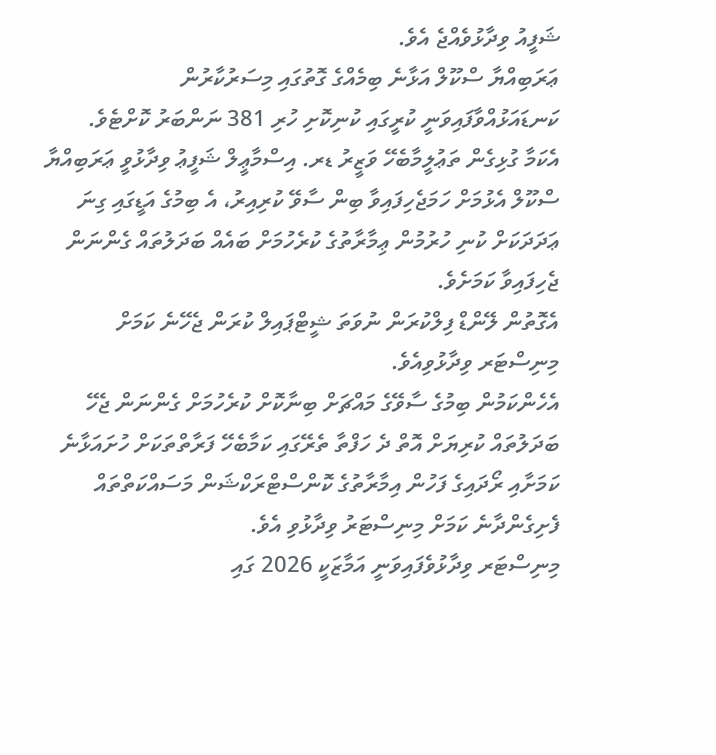ޝަފީއު ވިދާޅުވެއްޖެ އެވެ.
ޢަރަބިއްޔާ ސްކޫލް އަޅާނެ ބިމެއްގެ ގޮތުގައި މިސަރުކާރުން ކަނޑައަޅުއްވާފައިވަނީ ކުރީގައި ކުނިކޮށި ހުރި 381 ނަންބަރު ކޮށްޓެވެ.
އެކަމާ ގުޅިގެން ތަޢުލީމާބެހޭ ވަޒީރު ޑރ. އިސްމާޢީލް ޝަފީޢު ވިދާޅުވީ ޢަރަބިއްޔާ ސްކޫލް އެޅުމަށް ހަމަޖެހިފައިވާ ބިން ސާވޭ ކުރިއިރު، އެ ބިމުގެ އަޑީގައި ގިނަ ޢަދަދަކަށް ކުނި ހުރުމުން ޢިމާރާތުގެ ކުރެހުމަށް ބައެއް ބަދަލުތައް ގެންނަން ޖެހިފައިވާ ކަމަށެވެ.
އެގޮތުން ލޭންޑް ފިލްކުރަން ނުވަތަ ޝީޓްޕައިލް ކުރަން ޖެހޭނެ ކަމަށް މިނިސްޓަރ ވިދާޅުވިއެވެ.
އެހެންކަމުން ބިމުގެ ސާވޭގެ މައްޗަށް ބިނާކޮށް ކުރެހުމަށް ގެންނަން ޖެހޭ ބަދަލުތައް ކުރިޔަށް އޮތް ދެ ހަފްތާ ތެރޭގައި ކަމާބެހޭ ފަރާތްތަކަށް ހުށައަޅާނެ ކަމަށާއި ރޯދައިގެ ފަހުން އިމާރާތުގެ ކޮންސްޓްރަކްޝަން މަސައްކަތްތައް ފެށިގެންދާނެ ކަމަށް މިނިސްޓަރު ވިދާޅުވި އެވެ.
މިނިސްޓަރ ވިދާޅުވެފައިވަނީ އަމާޒަކީ 2026 ގައި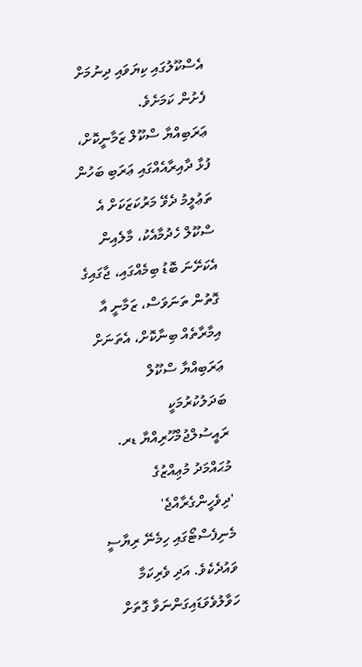އެސްކޫލުގައި ކިޔަވައި ދިނުމަށް ފެށުން ކަމަށެވެ.
ޢަރަބިއްޔާ ސްކޫލް ޒަމާނީކޮށް، ފުޅާ ދާއިރާއެއްގައި ޢަރަބި ބަހުން ތަޢުލީމު ދެވޭ މަރުކަޒަކަށް އެ ސްކޫލް ހެދުމާއެކު، މާލެއިން އެކަށޭނަ ބޮޑު ބިމެއްގައި، ޖާގައިގެ ގޮތުން ތަނަވަސް، ޒަމާނީ އާ އިމާރާތެއް ބިނާކޮށް، އެތަނަށް ޢަރަބިއްޔާ ސްކޫލް ބަދަލުކުރުމަކީ ރައީސުލްޖުމްހޫރިއްޔާ ޑރ. މުޙައްމަދު މުޢިއްޒުގެ 'ދިވެހީންގެރާއްޖެ' މެނިފެސްޓޯގައި ހިމެނޭ ރިޔާސީ ވައުދެކެވެ. އަދި ވެރިކަމާ ހަވާލުވެވަޑައިގަންނަވާ ގޮތަށް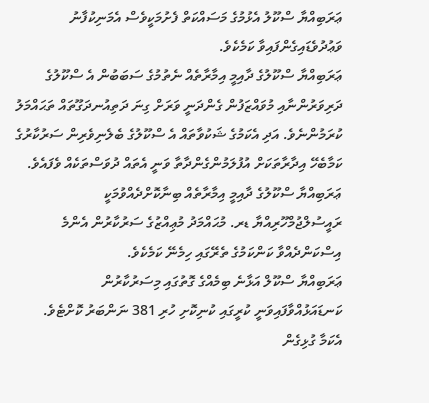ޢަރަބިއްޔާ ސްކޫލު އެޅުމުގެ މަސައްކަތް ފެށުމަކީވެސް އެމަނިކުފާނު ވަޢުދުވެޑައިގެންފައިވާ ކަމެކެވެ.
ޢަރަބިއްޔާ ސްކޫލުގެ ދާއިމީ އިމާރާތެއް ނެތުމުގެ ސަބަބުން އެ ސްކޫލުގެ ދަރިވަރުންނާއި މުވައްޒަފުން ގެންދަނީ ވަރަށް ގިނަ ދަތިއުނދަގޫތައް ތަޙައްމަލު ކުރަމުންނެވެ. އަދި އެކަމުގެ ޝަކުވާތައް އެ ސްކޫލުގެ ބެލެނިވެރިން ސަރުކާރުގެ ކަމާބެހޭ އިދާރާތަކަށް އުފުލަމުންގެންދާތާ ވަނީ އެތައް ދުވަސްތަކެއް ވެފައެވެ.
ޢަރަބިއްޔާ ސްކޫލުގެ ދާއިމީ އިމާރާތެއް ބިނާކޮށްދެއްވުމަކީ ރައީސުލްޖުމްހޫރިއްޔާ ޑރ. މުޙައްމަދު މުޢިއްޒުގެ ސަރުކާރުން އެންމެ އިސްކަންދެއްވާ ކަންކަމުގެ ތެރޭގައި ހިމެނޭ ކަމެކެވެ.
ޢަރަބިއްޔާ ސްކޫލް އަޅާނެ ބިމެއްގެ ގޮތުގައި މިސަރުކާރުން ކަނޑައަޅުއްވާފައިވަނީ ކުރީގައި ކުނިކޮށި ހުރި 381 ނަންބަރު ކޮށްޓެވެ.
އެކަމާ ގުޅިގެން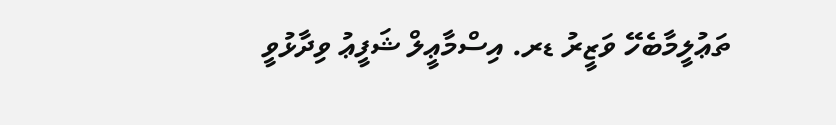ތަޢުލީމާބެހޭ ވަޒީރު ޑރ. އިސްމާޢީލް ޝަފީޢު ވިދާޅުވީ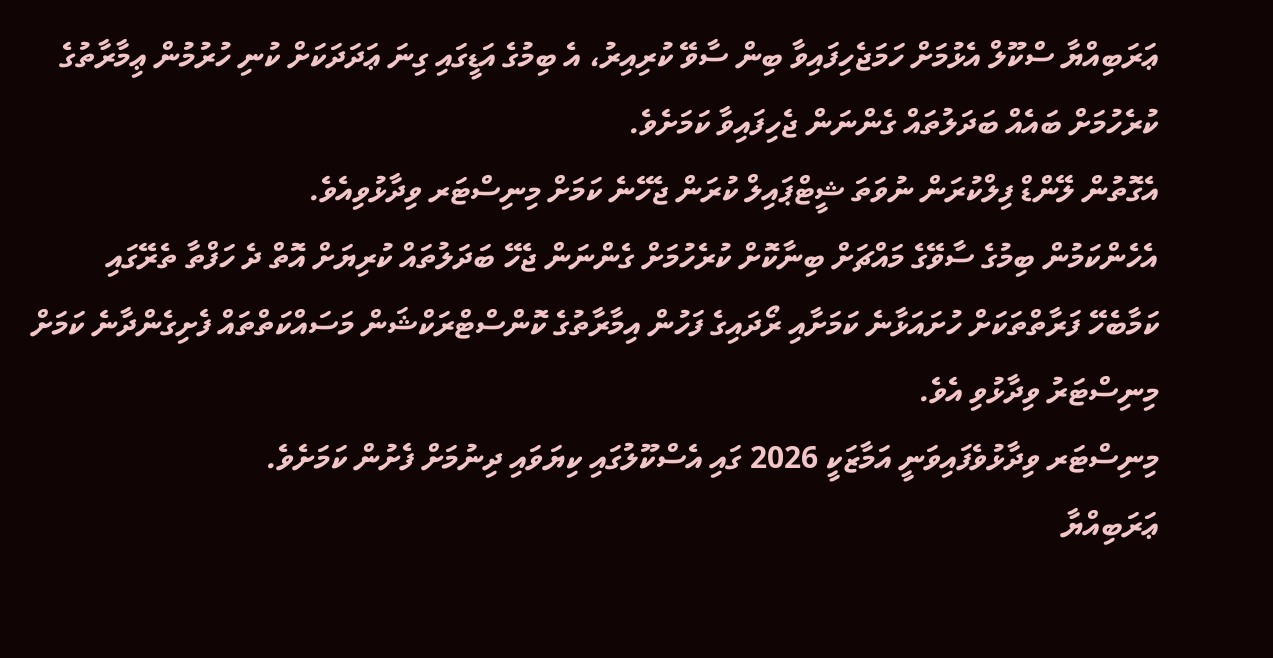ޢަރަބިއްޔާ ސްކޫލް އެޅުމަށް ހަމަޖެހިފައިވާ ބިން ސާވޭ ކުރިއިރު، އެ ބިމުގެ އަޑީގައި ގިނަ ޢަދަދަކަށް ކުނި ހުރުމުން ޢިމާރާތުގެ ކުރެހުމަށް ބައެއް ބަދަލުތައް ގެންނަން ޖެހިފައިވާ ކަމަށެވެ.
އެގޮތުން ލޭންޑް ފިލްކުރަން ނުވަތަ ޝީޓްޕައިލް ކުރަން ޖެހޭނެ ކަމަށް މިނިސްޓަރ ވިދާޅުވިއެވެ.
އެހެންކަމުން ބިމުގެ ސާވޭގެ މައްޗަށް ބިނާކޮށް ކުރެހުމަށް ގެންނަން ޖެހޭ ބަދަލުތައް ކުރިޔަށް އޮތް ދެ ހަފްތާ ތެރޭގައި ކަމާބެހޭ ފަރާތްތަކަށް ހުށައަޅާނެ ކަމަށާއި ރޯދައިގެ ފަހުން އިމާރާތުގެ ކޮންސްޓްރަކްޝަން މަސައްކަތްތައް ފެށިގެންދާނެ ކަމަށް މިނިސްޓަރު ވިދާޅުވި އެވެ.
މިނިސްޓަރ ވިދާޅުވެފައިވަނީ އަމާޒަކީ 2026 ގައި އެސްކޫލުގައި ކިޔަވައި ދިނުމަށް ފެށުން ކަމަށެވެ.
ޢަރަބިއްޔާ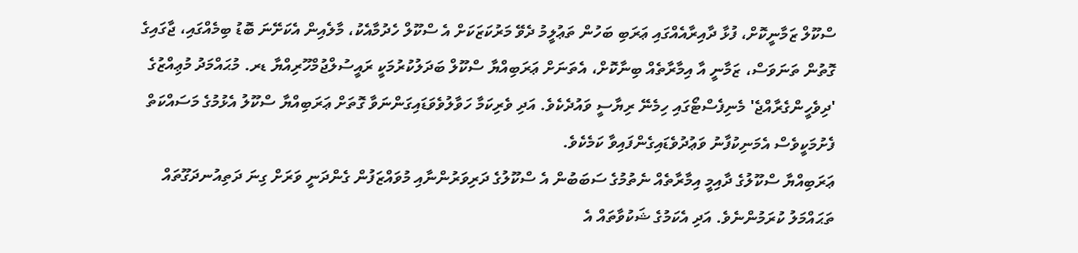ސްކޫލް ޒަމާނީކޮށް، ފުޅާ ދާއިރާއެއްގައި ޢަރަބި ބަހުން ތަޢުލީމު ދެވޭ މަރުކަޒަކަށް އެ ސްކޫލް ހެދުމާއެކު، މާލެއިން އެކަށޭނަ ބޮޑު ބިމެއްގައި، ޖާގައިގެ ގޮތުން ތަނަވަސް، ޒަމާނީ އާ އިމާރާތެއް ބިނާކޮށް، އެތަނަށް ޢަރަބިއްޔާ ސްކޫލް ބަދަލުކުރުމަކީ ރައީސުލްޖުމްހޫރިއްޔާ ޑރ. މުޙައްމަދު މުޢިއްޒުގެ 'ދިވެހީންގެރާއްޖެ' މެނިފެސްޓޯގައި ހިމެނޭ ރިޔާސީ ވައުދެކެވެ. އަދި ވެރިކަމާ ހަވާލުވެވަޑައިގަންނަވާ ގޮތަށް ޢަރަބިއްޔާ ސްކޫލު އެޅުމުގެ މަސައްކަތް ފެށުމަކީވެސް އެމަނިކުފާނު ވަޢުދުވެޑައިގެންފައިވާ ކަމެކެވެ.
ޢަރަބިއްޔާ ސްކޫލުގެ ދާއިމީ އިމާރާތެއް ނެތުމުގެ ސަބަބުން އެ ސްކޫލުގެ ދަރިވަރުންނާއި މުވައްޒަފުން ގެންދަނީ ވަރަށް ގިނަ ދަތިއުނދަގޫތައް ތަޙައްމަލު ކުރަމުންނެވެ. އަދި އެކަމުގެ ޝަކުވާތައް އެ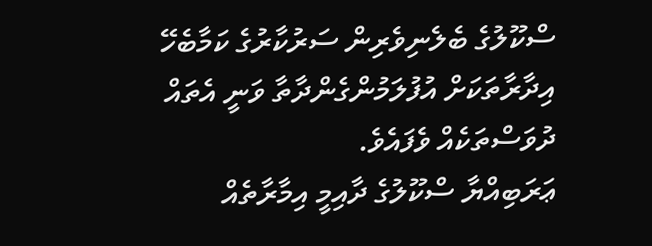ސްކޫލުގެ ބެލެނިވެރިން ސަރުކާރުގެ ކަމާބެހޭ އިދާރާތަކަށް އުފުލަމުންގެންދާތާ ވަނީ އެތައް ދުވަސްތަކެއް ވެފައެވެ.
ޢަރަބިއްޔާ ސްކޫލުގެ ދާއިމީ އިމާރާތެއް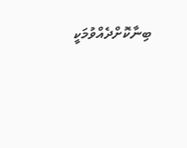ބިނާކޮށްދެއްވުމަކީ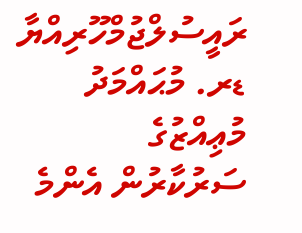ރައީސުލްޖުމްހޫރިއްޔާ ޑރ. މުޙައްމަދު މުޢިއްޒުގެ ސަރުކާރުން އެންމެ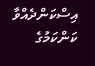އިސްކަންދެއްވާ ކަންކަމުގެ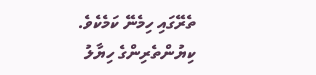ތެރޭގައި ހިމެނޭ ކަމެކެވެ.
ކިޔުންތެރިންގެ ހިޔާލު